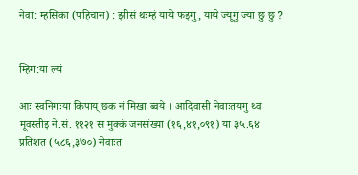नेवा: म्हसिका (पहिचान) : झीसं थःम्हं याये फइगु, याये ज्यूगु ज्या छु छु ?


म्हिग:या ल्यं

आः स्वनिगःया किपाय् छक नं मिखा ब्वये । आदिवासी नेवाःतयगु थ्व मूवस्तीइ ने.सं. ११२१ स मुक्कं जनसंख्या (१६,४१,०९१) या ३५.६४ प्रतिशत (५८६,३७०) नेवाःत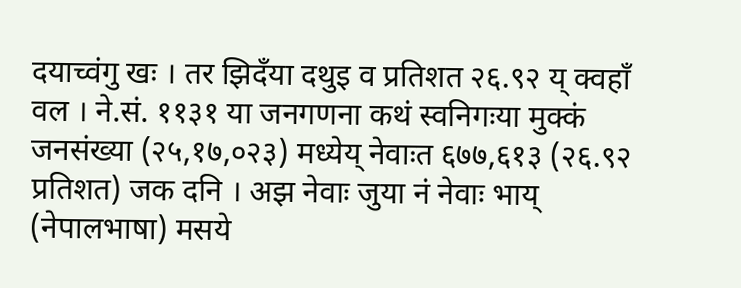दयाच्वंगु खः । तर झिदँया दथुइ व प्रतिशत २६.९२ य् क्वहाँ वल । ने.सं. ११३१ या जनगणना कथं स्वनिगःया मुक्कं जनसंख्या (२५,१७,०२३) मध्येय् नेवाःत ६७७,६१३ (२६.९२ प्रतिशत) जक दनि । अझ नेवाः जुया नं नेवाः भाय् (नेपालभाषा) मसये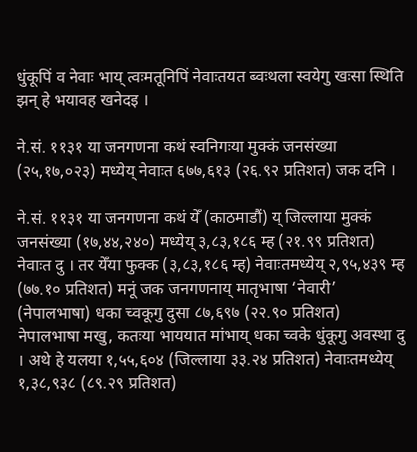धुंकूपिं व नेवाः भाय् त्वःमतूनिपिं नेवाःतयत ब्वःथला स्वयेगु खःसा स्थिति झन् हे भयावह खनेदइ ।

ने.सं. ११३१ या जनगणना कथं स्वनिगःया मुक्कं जनसंख्या (२५,१७,०२३) मध्येय् नेवाःत ६७७,६१३ (२६.९२ प्रतिशत) जक दनि ।

ने.सं. ११३१ या जनगणना कथं येँ (काठमाडौं) य् जिल्लाया मुक्कं जनसंख्या (१७,४४,२४०) मध्येय् ३,८३,१८६ म्ह (२१.९९ प्रतिशत) नेवाःत दु । तर येँया फुक्क (३,८३,१८६ म्ह) नेवाःतमध्येय् २,९५,४३९ म्ह (७७.१० प्रतिशत) मनूं जक जनगणनाय् मातृभाषा ‘नेवारी’ (नेपालभाषा) धका च्वकूगु दुसा ८७,६९७ (२२.९० प्रतिशत) नेपालभाषा मखु, कतःया भाययात मांभाय् धका च्वके धुंकूगु अवस्था दु । अथे हे यलया १,५५,६०४ (जिल्लाया ३३.२४ प्रतिशत) नेवाःतमध्येय् १,३८,९३८ (८९.२९ प्रतिशत)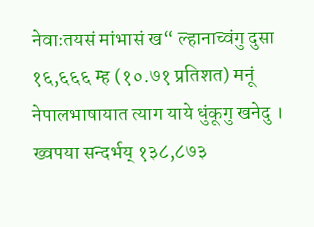नेवाःतयसं मांभासं ख“ ल्हानाच्वंगु दुसा १६,६६६ म्ह (१०.७१ प्रतिशत) मनूं नेपालभाषायात त्याग याये धुंकूगु खनेदु । ख्वपया सन्दर्भय् १३८,८७३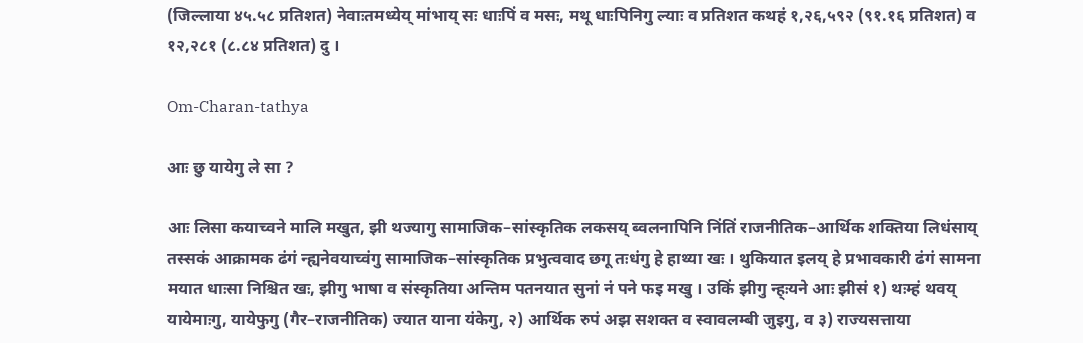(जिल्लाया ४५.५८ प्रतिशत) नेवाःतमध्येय् मांभाय् सः धाःपिं व मसः, मथू धाःपिनिगु ल्याः व प्रतिशत कथहं १,२६,५९२ (९१.१६ प्रतिशत) व १२,२८१ (८.८४ प्रतिशत) दु ।

Om-Charan-tathya

आः छु यायेगु ले सा ?

आः लिसा कयाच्वने मालि मखुत, झी थज्यागु सामाजिक–सांस्कृतिक लकसय् ब्वलनापिनि निंतिं राजनीतिक–आर्थिक शक्तिया लिधंसाय् तस्सकं आक्रामक ढंगं न्ह्यनेवयाच्वंगु सामाजिक–सांस्कृतिक प्रभुत्ववाद छगू तःधंगु हे हाथ्या खः । थुकियात इलय् हे प्रभावकारी ढंगं सामना मयात धाःसा निश्चित खः, झीगु भाषा व संस्कृतिया अन्तिम पतनयात सुनां नं पने फइ मखु । उकिं झीगु न्ह्ःयने आः झीसं १) थःम्हं थवय् यायेमाःगु, यायेफुगु (गैर–राजनीतिक) ज्यात याना यंकेगु, २) आर्थिक रुपं अझ सशक्त व स्वावलम्बी जुइगु, व ३) राज्यसत्ताया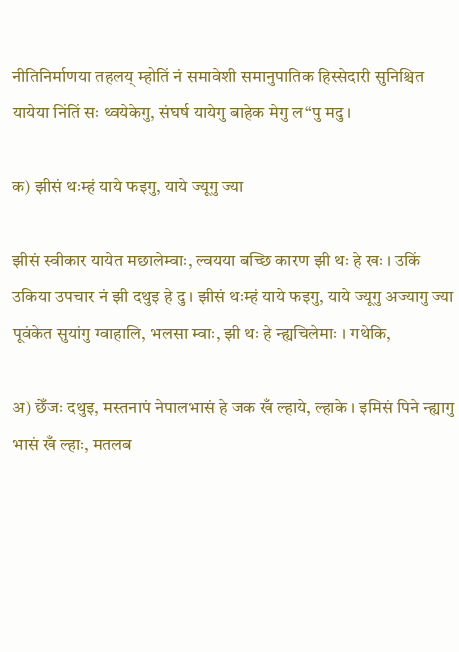नीतिनिर्माणया तहलय् म्होतिं नं समावेशी समानुपातिक हिस्सेदारी सुनिश्चित यायेया निंतिं सः थ्वयेकेगु, संघर्ष यायेगु बाहेक मेगु ल“पु मदु ।

क) झीसं थःम्हं याये फइगु, याये ज्यूगु ज्या

झीसं स्वीकार यायेत मछालेम्वाः, ल्वयया बच्छि कारण झी थः हे खः । उकिं उकिया उपचार नं झी दथुइ हे दु । झीसं थःम्हं याये फइगु, याये ज्यूगु अज्यागु ज्या पूवंकेत सुयांगु ग्वाहालि, भलसा म्वाः, झी थः हे न्ह्यचिलेमाः । गथेकि,

अ) छेँजः दथुइ, मस्तनापं नेपालभासं हे जक खँ ल्हाये, ल्हाके । इमिसं पिने न्ह्यागु भासं खँ ल्हाः, मतलब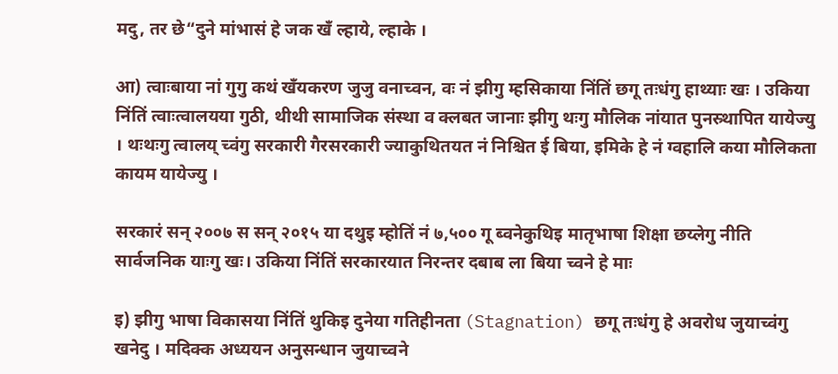मदु, तर छे“दुने मांभासं हे जक खँ ल्हाये, ल्हाके ।

आ) त्वाःबाया नां गुगु कथं खँयकरण जुजु वनाच्वन, वः नं झीगु म्हसिकाया निंतिं छगू तःधंगु हाथ्याः खः । उकिया निंतिं त्वाःत्वालयया गुठी, थीथी सामाजिक संस्था व क्लबत जानाः झीगु थःगु मौलिक नांयात पुनस्र्थापित यायेज्यु । थःथःगु त्वालय् च्वंगु सरकारी गैरसरकारी ज्याकुथितयत नं निश्चित ई बिया, इमिके हे नं ग्वहालि कया मौलिकता कायम यायेज्यु ।

सरकारं सन् २००७ स सन् २०१५ या दथुइ म्होतिं नं ७,५०० गू ब्वनेकुथिइ मातृभाषा शिक्षा छय्लेगु नीति सार्वजनिक याःगु खः। उकिया निंतिं सरकारयात निरन्तर दबाब ला बिया च्वने हे माः

इ) झीगु भाषा विकासया निंतिं थुकिइ दुनेया गतिहीनता (Stagnation) छगू तःधंगु हे अवरोध जुयाच्वंगु खनेदु । मदिक्क अध्ययन अनुसन्धान जुयाच्वने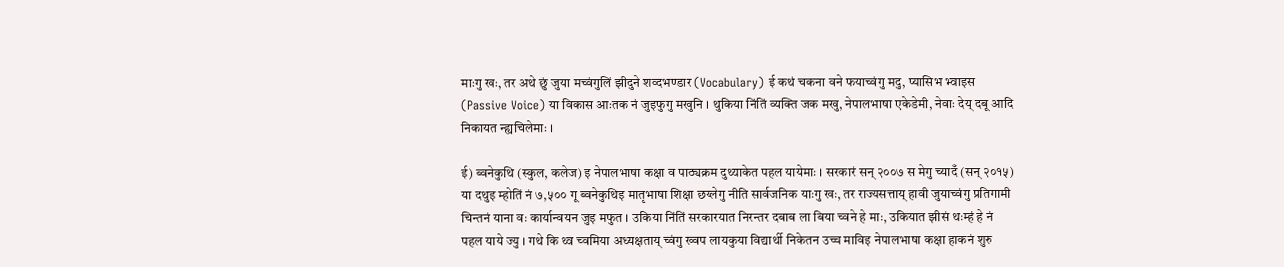माःगु खः, तर अथे छुं जुया मच्वंगुलिं झीदुने शव्दभण्डार (Vocabulary) ई कथं चकना वने फयाच्वंगु मदु, प्यासिभ भ्वाइस (Passive Voice) या विकास आःतक नं जुइफुगु मखुनि । थुकिया निंतिं व्यक्ति जक मखु, नेपालभाषा एकेडेमी, नेवाः देय् दबू आदि निकायत न्ह्यचिलेमाः ।

ई) ब्वनेकुथि (स्कुल, कलेज) इ नेपालभाषा कक्षा व पाठ्यक्रम दुथ्याकेत पहल यायेमाः । सरकारं सन् २००७ स मेगु च्यादँ (सन् २०१५) या दथुइ म्होतिं नं ७,५०० गू ब्वनेकुथिइ मातृभाषा शिक्षा छय्लेगु नीति सार्वजनिक याःगु खः, तर राज्यसत्ताय् हावी जुयाच्वंगु प्रतिगामी चिन्तनं याना वः कार्यान्वयन जुइ मफुत । उकिया निंतिं सरकारयात निरन्तर दबाब ला बिया च्वने हे माः, उकियात झीसं थःम्हं हे नं पहल याये ज्यु । गथे कि थ्व च्वमिया अध्यक्षताय् च्वंगु ख्वप लायकुया विद्यार्थी निकेतन उच्च माविइ नेपालभाषा कक्षा हाकनं शुरु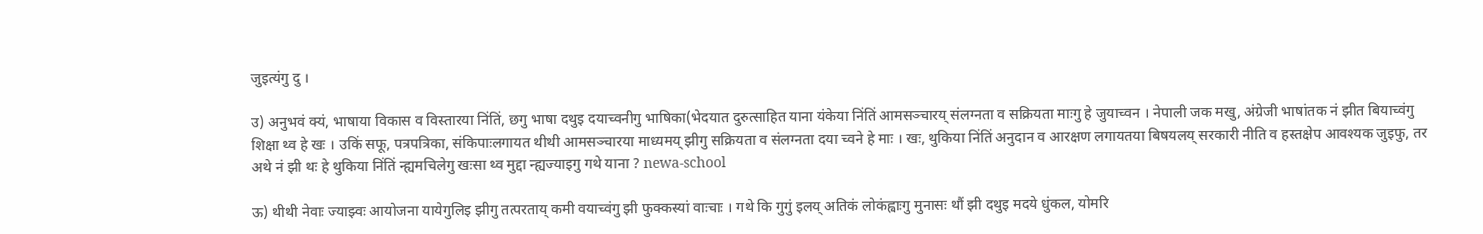जुइत्यंगु दु ।

उ) अनुभवं क्यं, भाषाया विकास व विस्तारया निंतिं, छगु भाषा दथुइ दयाच्वनीगु भाषिका(भेदयात दुरुत्साहित याना यंकेया निंतिं आमसञ्चारय् संलग्नता व सक्रियता माःगु हे जुयाच्वन । नेपाली जक मखु, अंग्रेजी भाषांतक नं झीत बियाच्वंगु शिक्षा थ्व हे खः । उकिं सफू, पत्रपत्रिका, संकिपाःलगायत थीथी आमसञ्चारया माध्यमय् झीगु सक्रियता व संलग्नता दया च्वने हे माः । खः, थुकिया निंतिं अनुदान व आरक्षण लगायतया बिषयलय् सरकारी नीति व हस्तक्षेप आवश्यक जुइफु, तर अथे नं झी थः हे थुकिया निंतिं न्ह्यमचिलेगु खःसा थ्व मुद्दा न्ह्यज्याइगु गथे याना ? newa-school

ऊ) थीथी नेवाः ज्याझ्वः आयोजना यायेगुलिइ झीगु तत्परताय् कमी वयाच्वंगु झी फुक्कस्यां वाःचाः । गथे कि गुगुं इलय् अतिकं लोकंह्वाःगु मुनासः थौं झी दथुइ मदये धुंकल, योमरि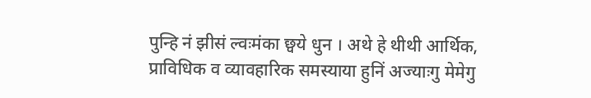पुन्हि नं झीसं ल्वःमंका छ्वये धुन । अथे हे थीथी आर्थिक, प्राविधिक व व्यावहारिक समस्याया हुनिं अज्याःगु मेमेगु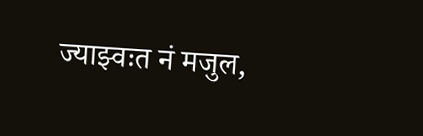ज्याझ्वःत नं मजुल,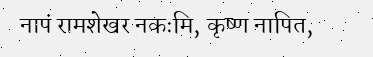नापं रामशेखर नकःमि, कृष्ण नापित,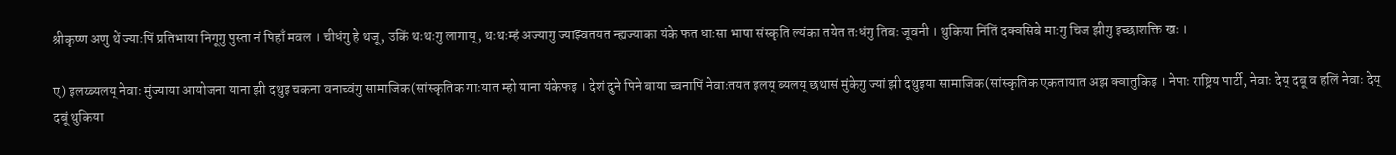श्रीकृष्ण अणु थें ज्याःपिं प्रतिभाया निगूगु पुस्ता नं पिहाँ मवल । चीधंगु हे थजू, उकिं थःथःगु लागाय्, थःथःम्हं अज्यागु ज्याझ्वतयत न्ह्यज्याका यंके फत धाःसा भाषा संस्कृति ल्यंका तयेत तःधंगु तिबः जूवनी । थुकिया निंतिं दक्वसिबे माःगु चिज झीगु इच्छाशक्ति खः ।

ए) इलय्ब्यलय् नेवाः मुंज्याया आयोजना याना झी दथुइ चकना वनाच्वंगु सामाजिक(सांस्कृतिक गाःयात म्हो याना यंकेफइ । देशं दुने पिने बाया च्वनापिं नेवाःतयत इलय् ब्यलय् छथासं मुंकेगु ज्यां झी दथुइया सामाजिक(सांस्कृतिक एकतायात अझ क्वातुकिइ । नेपाः राष्ट्रिय पार्टी, नेवाः देय् दबू व हलिं नेवाः देय् दबूं थुकिया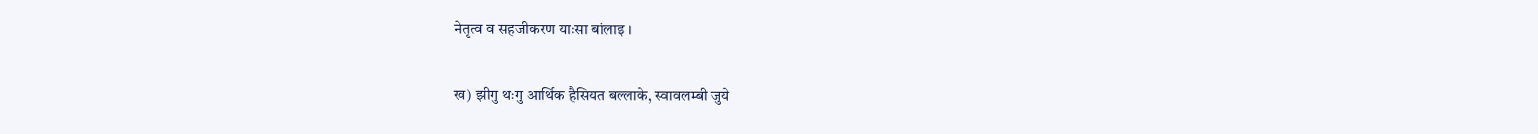नेतृत्व व सहजीकरण याःसा बांलाइ ।

ख) झीगु थःगु आर्थिक हैसियत बल्लाके, स्वावलम्बी जुये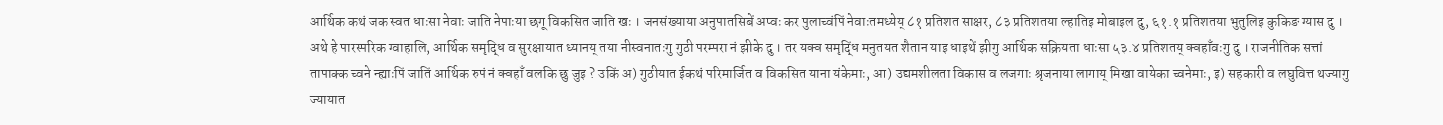आर्थिक कथं जक स्वत धाःसा नेवाः जाति नेपाःया छगू विकसित जाति खः । जनसंख्याया अनुपातसिबें अप्वः कर पुलाच्वंपिं नेवाःतमध्येय् ८१ प्रतिशत साक्षर, ८३ प्रतिशतया ल्हातिइ मोबाइल दु, ६१.१ प्रतिशतया भुतुलिइ कुकिङ ग्यास दु । अथे हे पारस्परिक ग्वाहालि, आर्थिक समृद्धि व सुरक्षायात ध्यानय् तया नीस्वनातःगु गुठी परम्परा नं झीके दु । तर यक्व समृद्धिं मनुतयत शैतान याइ धाइथें झीगु आर्थिक सक्रियता धाःसा ५३.४ प्रतिशतय् क्वहाँवःगु दु । राजनीतिक सत्तां तापाक्क च्वने न्ह्याःपिं जातिं आर्थिक रुपं नं क्वहाँ वलकि छु जुइ ? उकिं अ) गुठीयात ईकथं परिमार्जित व विकसित याना यंकेमाः, आ) उद्यमशीलता विकास व लजगाः श्रृजनाया लागाय् मिखा वायेका च्वनेमाः, इ) सहकारी व लघुवित्त थज्यागु ज्यायात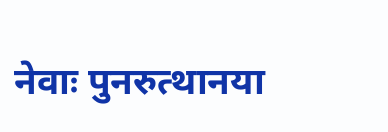नेवाः पुनरुत्थानया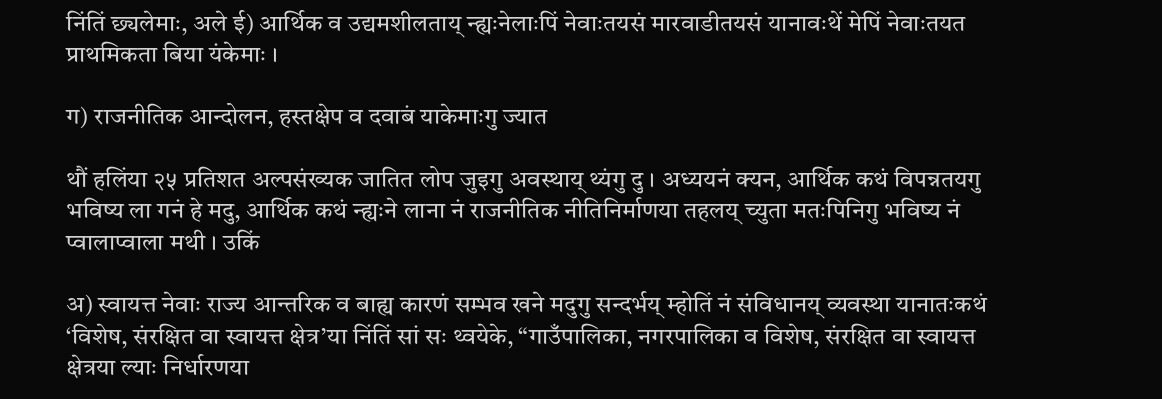निंतिं छ्यलेमाः, अले ई) आर्थिक व उद्यमशीलताय् न्ह्यःनेलाःपिं नेवाःतयसं मारवाडीतयसं यानावःथें मेपिं नेवाःतयत प्राथमिकता बिया यंकेमाः ।

ग) राजनीतिक आन्दोलन, हस्तक्षेप व दवाबं याकेमाःगु ज्यात

थौं हलिंया २५ प्रतिशत अल्पसंख्यक जातित लोप जुइगु अवस्थाय् थ्यंगु दु । अध्ययनं क्यन, आर्थिक कथं विपन्नतयगु भविष्य ला गनं हे मदु, आर्थिक कथं न्ह्यःने लाना नं राजनीतिक नीतिनिर्माणया तहलय् च्युता मतःपिनिगु भविष्य नं प्वालाप्वाला मथी । उकिं

अ) स्वायत्त नेवाः राज्य आन्तरिक व बाह्य कारणं सम्भव खने मदुगु सन्दर्भय् म्होतिं नं संविधानय् व्यवस्था यानातःकथं ‘विशेष, संरक्षित वा स्वायत्त क्षेत्र’या निंतिं सां सः थ्वयेके, “गाउँपालिका, नगरपालिका व विशेष, संरक्षित वा स्वायत्त क्षेत्रया ल्याः निर्धारणया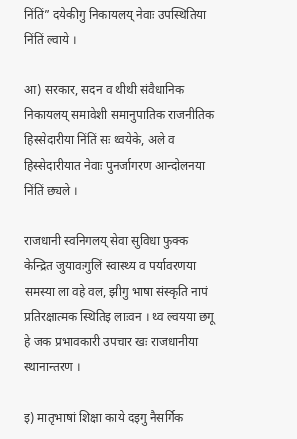निंतिं” दयेकीगु निकायलय् नेवाः उपस्थितिया निंतिं ल्वाये ।

आ) सरकार, सदन व थीथी संवैधानिक निकायलय् समावेशी समानुपातिक राजनीतिक हिस्सेदारीया निंतिं सः थ्वयेके, अले व हिस्सेदारीयात नेवाः पुनर्जागरण आन्दोलनया निंतिं छ्यले ।

राजधानी स्वनिगलय् सेवा सुविधा फुक्क केन्द्रित जुयावःगुलिं स्वास्थ्य व पर्यावरणया समस्या ला वहे वल, झीगु भाषा संस्कृति नापं प्रतिरक्षात्मक स्थितिइ लाःवन । थ्व ल्वयया छगू हे जक प्रभावकारी उपचार खः राजधानीया स्थानान्तरण ।

इ) मातृभाषां शिक्षा काये दइगु नैसर्गिक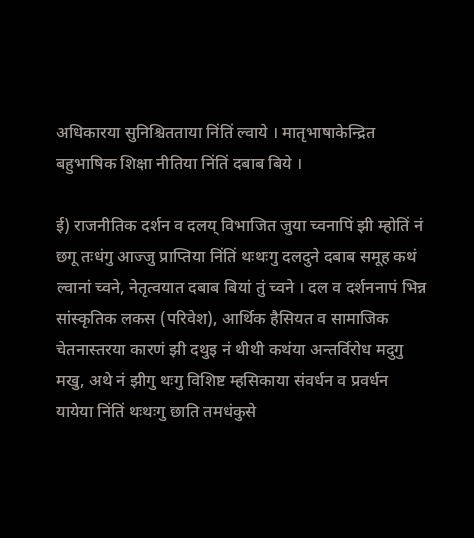अधिकारया सुनिश्चितताया निंतिं ल्वाये । मातृभाषाकेन्द्रित बहुभाषिक शिक्षा नीतिया निंतिं दबाब बिये ।

ई) राजनीतिक दर्शन व दलय् विभाजित जुया च्वनापिं झी म्होतिं नं छगू तःधंगु आज्जु प्राप्तिया निंतिं थःथःगु दलदुने दबाब समूह कथं ल्वानां च्वने, नेतृत्वयात दबाब बियां तुं च्वने । दल व दर्शननापं भिन्न सांस्कृतिक लकस (परिवेश), आर्थिक हैसियत व सामाजिक चेतनास्तरया कारणं झी दथुइ नं थीथी कथंया अन्तर्विरोध मदुगु मखु, अथे नं झीगु थःगु विशिष्ट म्हसिकाया संवर्धन व प्रवर्धन यायेया निंतिं थःथःगु छाति तमधंकुसे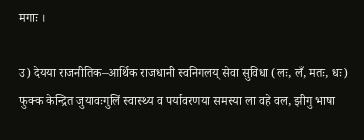मगाः ।

उ) देयया राजनीतिक–आर्थिक राजधानी स्वनिगलय् सेवा सुविधा (लः, लँ, मतः, धः) फुक्क केन्द्रित जुयावःगुलिं स्वास्थ्य व पर्यावरणया समस्या ला वहे वल, झीगु भाषा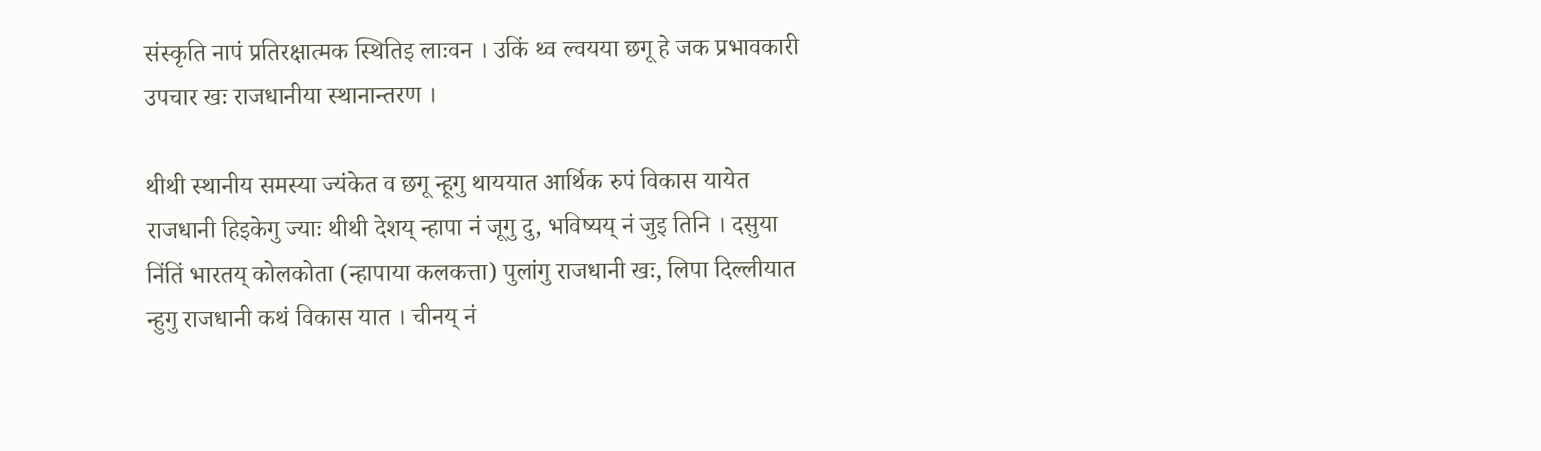संस्कृति नापं प्रतिरक्षात्मक स्थितिइ लाःवन । उकिं थ्व ल्वयया छगू हे जक प्रभावकारी उपचार खः राजधानीया स्थानान्तरण ।

थीथी स्थानीय समस्या ज्यंकेत व छगू न्हूगु थाययात आर्थिक रुपं विकास यायेत राजधानी हिइकेगु ज्याः थीथी देशय् न्हापा नं जूगु दु, भविष्यय् नं जुइ तिनि । दसुया निंतिं भारतय् कोलकोता (न्हापाया कलकत्ता) पुलांगु राजधानी खः, लिपा दिल्लीयात न्हुगु राजधानी कथं विकास यात । चीनय् नं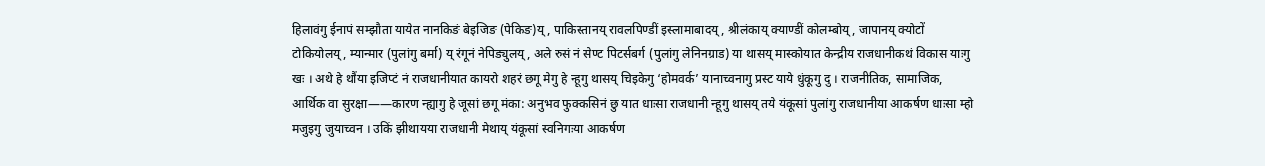हिलावंगु ईनापं सम्झौता यायेत नानकिङं बेइजिङ (पेकिङ)य्, पाकिस्तानय् रावलपिण्डीं इस्लामाबादय्, श्रीलंकाय् क्याण्डीं कोलम्बोय्, जापानय् क्योटों टोकियोलय्, म्यान्मार (पुलांगु बर्मा) य् रंगूनं नेपिड्युलय्, अले रुसं नं सेण्ट पिटर्सबर्ग (पुलांगु लेनिनग्राड) या थासय् मास्कोयात केन्द्रीय राजधानीकथं विकास याःगु खः । अथे हे थौंया इजिप्टं नं राजधानीयात कायरो शहरं छगू मेगु हे न्हूगु थासय् चिइकेगु ‘होमवर्क’ यानाच्वनागु प्रस्ट याये धुंकूगु दु । राजनीतिक, सामाजिक, आर्थिक वा सुरक्षा——कारण न्ह्यागु हे जूसां छगू मंका: अनुभव फुक्कसिनं छु यात धाःसा राजधानी न्हूगु थासय् तये यंकूसां पुलांगु राजधानीया आकर्षण धाःसा म्हो मजुइगु जुयाच्वन । उकिं झीथायया राजधानी मेथाय् यंकूसां स्वनिगःया आकर्षण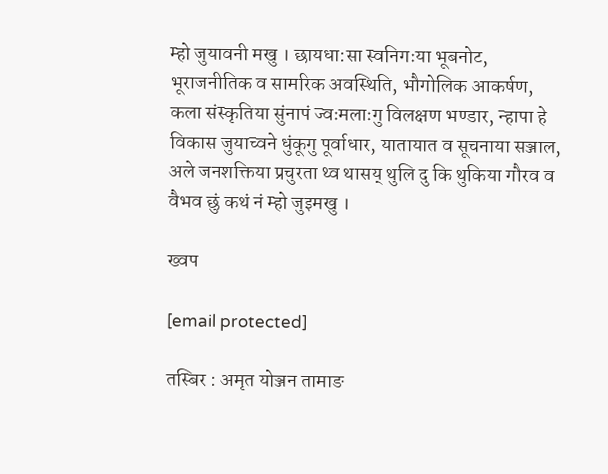म्हो जुयावनी मखु । छायधा:सा स्वनिगःया भूबनोट, भूराजनीतिक व सामरिक अवस्थिति, भौगोलिक आकर्षण, कला संस्कृतिया सुंनापं ज्वःमलाःगु विलक्षण भण्डार, न्हापा हे विकास जुयाच्वने धुंकूगु पूर्वाधार, यातायात व सूचनाया सञ्जाल, अले जनशक्तिया प्रचुरता थ्व थासय् थुलि दु कि थुकिया गौरव व वैभव छुं कथं नं म्हो जुइमखु ।

ख्वप

[email protected]

तस्बिर : अमृत योञ्जन तामाङ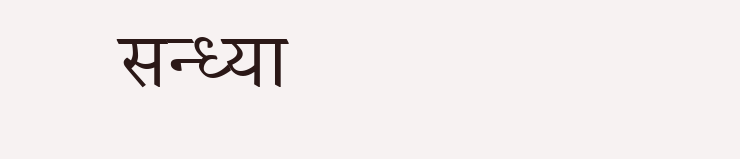सन्ध्या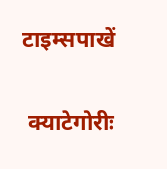टाइम्सपाखें

 क्याटेगोरीः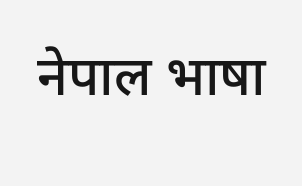नेपाल भाषा